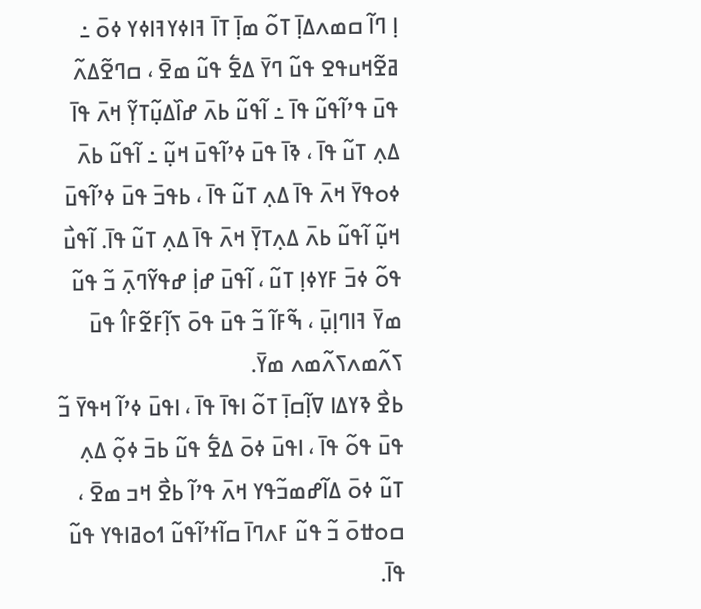ߊ߲ ߣߊ߬ ߛߘߍߡߊ߲߫ ߠߋ߬ ߘߊ߲߫ ߠߊ߫ ߔߊߦߌߔߊߦߌ ߦߋ߫ ߸ ߥߐ߬ߞߎߟߐ ߟߎ߬ ߣߌ߫ ߡߐ߱ ߟߎ߬ ߘߐ߫ ، ߛߣߐ߬ߡߍ߬ ߟߎ߫ ߟߴߊ߬ߟߎ߬ ߟߊ߫ ߸ ߊ߬ߟߎ߬ ߕߍ߫ ߝߊ߰ߡߎ߲߬ߠߌ߲߬ ߞߍ߫ ߟߊ߫ ߡߍ߲ ߠߎ߬ ߟߊ߫ ، ߢߊ߫ ߟߎ߫ ߦߴߊ߬ߟߎ߫ ߞߎ߲߬ ߸ ߊ߬ߟߎ߬ ߕߍ߫ ߦߋߟߌ߫ ߞߍ߫ ߟߊ߫ ߡߍ߲ ߠߎ߬ ߟߊ߫ ، ߕߟߏ߫ ߟߎ߫ ߦߴߊ߬ߟߎ߫ ߞߎ߲߬ ߊ߬ߟߎ߬ ߕߍ߫ ߡߍ߲ߠߌ߲߫ ߞߍ߫ ߟߊ߫ ߡߍ߲ ߠߎ߬ ߟߊ߫. ߊ߬ߟߎ߯ ߟߋ߬ ߦߏ߫ ߓߌߦߊ߲ ߠߎ߬ ، ߊ߬ߟߎ߫ ߝߊ߲߭ ߝߟߌ߬ߣߍ߲߫ ߏ߬ ߟߎ߬ ߘߌ߫ ߔߊߣߊ߲ߎ߲߫ ، ߒ߬ߓߊ߬ ߏ߬ ߟߎ߫ ߟߋ߫ ߖߊ߲߬ߓߐ߬ߓߊ߮ ߟߎ߫ ߖߍ߬ߘߍߖߍ߬ߘߍ ߘߌ߫.
ߕߐ߯ ߢߌߡߊ ߜߊ߲߬ߛߊ߲߫ ߠߋ߬ ߊߟߊ߫ ߟߊ߫ ، ߊߟߎ߫ ߦߴߊ߬ ߞߟߌ߫ ߏ߬ ߟߎ߫ ߟߋ߬ ߟߊ߫ ، ߊߟߎ߫ ߦߋ߫ ߡߐ߱ ߟߎ߬ ߕߏ߫ ߦߋ߲߬ ߡߍ߲ ߠߎ߬ ߦߋ߫ ߡߊ߬ߝߘߏ߬ߟߌ ߞߍ߫ ߟߴߊ߬ ߕߐ߯ ߞߏ ߘߐ߫ ، ߛߋߚߋ߫ ߏ߬ ߟߎ߬ ߓߍߣߊ߫ ߛߊ߬ߙߴߊ߬ߟߎ߬ ߗߋߥߊߟߌ ߟߎ߬ ߟߊ߫.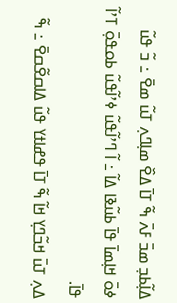ߡߊ߲߬ߕߏ߲ ߘߏ߫ ߓߍ߫ ߒ߬ ߠߊ߫ ߡߐ߰ ߘߊ߲ߣߍ߲ ߠߎ߬ ߘߐ߫ ߸ ߏ߬ ߟߎ߬ ߦߋ߫ ߞߊ߲ߘߊ߫ ߟߊ߫ ߕߎ߬ߢߊ ߡߊ߬ ߸ ߊ߬ ߣߴߊ߬ߟߎ߬ ߦߴߊ߬ߟߎ߬ ߕߋߟߋ߲߫ ߠߴߊ߬ ߟߊ߫.
ߡߍ߲ ߠߎ߫ ߞߏ߬ߣߌ߲ ߞߊ߬ ߒ߬ ߠߊ߫ ߟߝߊߙߌ ߟߎ߬ ߡߊߛߐ߬ߛߐ߫ ߸ ߒ߬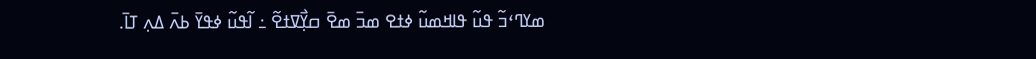ߘߌߣߵߏ߬ ߟߎ߬ ߟߊߞߘߎ߬ ߦߙߐ ߘߏ߫ ߘߐ߫ ߛߌ߲߯ߜߙߐ߬ ߸ ߊ߬ߟߎ߬ ߦߟߌ߫ ߕߍ߫ ߡߍ߲ ߠߊ߫.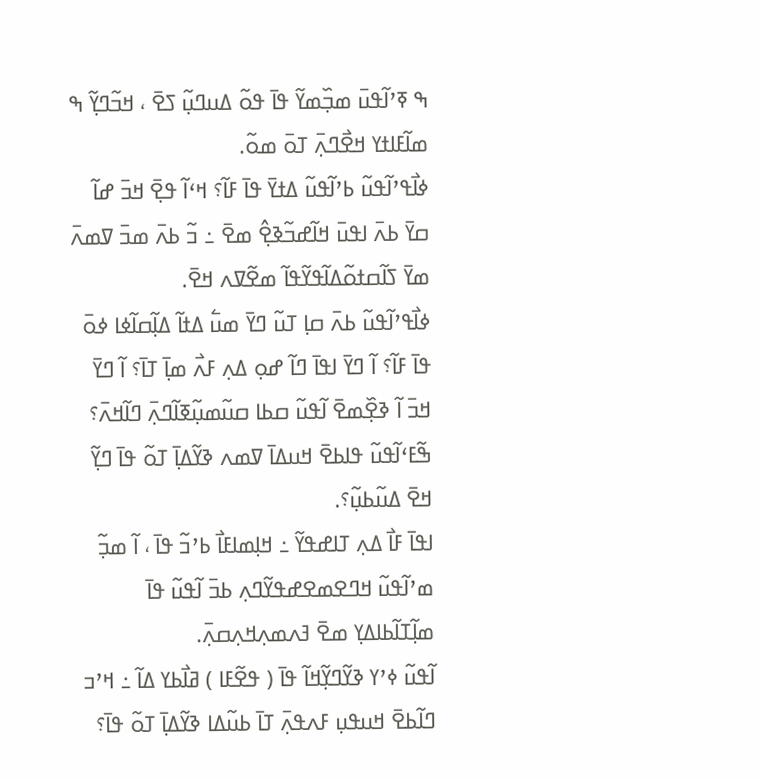ߒ ߧߴߊ߬ߟߎ߫ ߘߏ߲߰ߘߌ߬ ߟߊ߫ ߟߋ߬ ߡߎߣߎ߲߬ ߖߐ߫ ، ߞߏ߬ߣߌ߲߬ ߒ ߘߊ߬ߓߊߙߌ ߞߐ߯ߣߍ߲߫ ߠߋ߫ ߘߋ߬.
ߦߊ߯ߟߴߊ߬ߟߎ߬ ߕߴߊ߬ߟߎ߬ ߡߙߌ߫ ߟߊ߫ ߓߊ߬؟ ߞߵߊ߬ ߟߐ߲߫ ߞߏ߫ ߝߊ߬ ߛߌ߫ ߕߍ߫ ߊߟߎ߫ ߞߊ߬ߝߏ߬ߢߐ߲߮ ߘߐ߫ ߸ ߏ߬ ߕߍ߫ ߘߏ߫ ߜߘߍ߫ ߘߌ߫ ߖߊ߬ߛߙߋ߬ߡߊ߬ߟߌ߬ߟߊ߬ ߘߐ߬ߜߍ ߞߐ߫.
ߦߊ߯ߟߴߊ߬ߟߎ߬ ߕߍ߫ ߛߊ߲ ߠߎ߬ ߣߌ߫ ߘߎ߱ ߡߙߊ߬ ߡߊ߲߬ߛߊ߬ߦߊ ߦߋ߫ ߟߊ߫ ߓߊ߬؟ ߊ߬ ߣߌ߫ ߊߟߊ߫ ߣߊ߬ ߝߋ߲ ߡߍ߲ ߓߍ߯ ߘߊ߲߫ ߠߊ߫؟ ߊ߬ ߣߌ߫ ߞߏ߫ ߊ߬ ߢߐ߲߰ߘߐ߫ ߊ߬ߟߎ߬ ߛߕߊ ߛߎ߬ߘߎ߲߬ߧߊ߬ߣߍ߲߫ ߣߊ߬ߞߍ߫؟ ߒ߬ߓߵߊ߬ߟߎ߬ ߟߊߕߐ߫ ߞߎߡߊ߫ ߜߘߍ ߢߌ߬ߡߊ߲߫ ߠߋ߬ ߟߊ߫ ߣߌ߲߬ ߞߐ߫ ߡߎ߬ߕߎ߲߬؟.
ߊߟߊ߫ ߓߊ߯ ߡߍ߲ ߠߊߝߟߌ߬ ߸ ߞߊ߲ߘߊߓߊ߯ ߕߴߏ߬ ߟߊ߫ ، ߊ߬ ߘߏ߲߬ ߘߴߊ߬ߟߎ߬ ߞߣߐߘߐߝߟߌ߬ߣߍ߲ ߕߏ߫ ߊ߬ߟߎ߬ ߟߊ߫ ߘߊ߲߬ߠߊ߬ߕߊߡߌ߲ ߘߐ߫ ߔߍߘߍ߲ߞߍ߲ߛߍ߲߫.
ߊ߬ߟߎ߬ ߦߴߌ ߢߌ߬ߣߌ߲߬ߞߊ߬ ߟߊ߫ ( ߟߐ߬ߓߊ ) ߥߊ߯ߕߌ ߡߊ߬ ߸ ߞߴߏ ߣߊ߬ߕߐ߫ ߞߎߟߎ߲ ߓߍߟߍ߲߫ ߠߊ߫ ߕߎ߬ߡߊ ߢߌ߬ߡߊ߲߫ ߠߋ߬ ߟߊ߫؟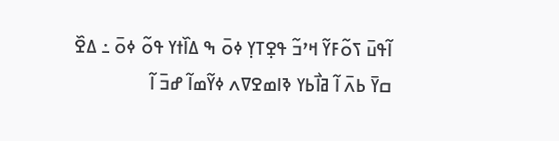ߊ߬ߟߎ߫ ߖߋ߬ߓߌ߬ ߞߴߏ߬ ߟߐ߲ߠߌ߲ ߦߋ߫ ߒ ߡߊ߰ߙߌ ߟߋ߬ ߦߋ߫ ߸ ߡߐ߰ ߛߌ߫ ߕߍ߫ ߊ߬ ߥߊ߯ߕߌ ߢߊߘߐߜߍ ߦߌ߬ߘߊ߬ ߝߏ߫ ߊ߬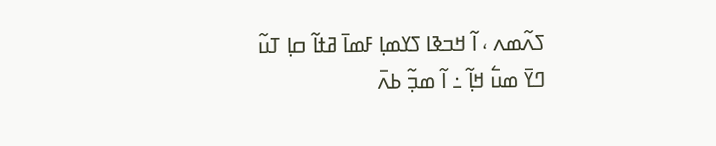ߖߍ߬ߘߍ ، ߊ߬ ߞߏߢߊ ߖߌߘߊ߲ ߓߘߊ߫ ߥߙߊ߬ ߛߊ߲ ߠߎ߬ ߣߌ߫ ߘߎ߱ ߞߊ߲߬ ߸ ߊ߬ ߘߏ߲߬ ߕߍ߫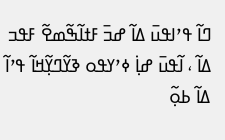ߣߊ߬ ߟߴߊߟߎ߫ ߡߊ߬ ߝߏ߫ ߓߙߊ߬ߒ߬ߘߐ߬ ߓߟߏ ߡߊ߬ ، ߊ߬ߟߎ߫ ߝߊ߲߭ ߦߴߌߟߋ ߢߌ߬ߣߌ߲߬ߞߊ߬ ߟߴߊ߬ ߡߊ߬ ߕߋ߲߬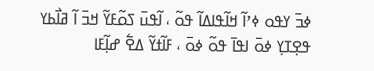ߦߏ߫ ߌߟߋ ߦߴߊ߬ ߞߊ߬ߟߊߡߊ߬ ߟߋ߬ ، ߊ߬ߟߎ߫ ߖߋ߬ߓߌ߬ ߞߏ߫ ߊ߬ ߥߊ߯ߕߌ ߟߐ߲ߠߌ߲ ߦߋ߫ ߊߟߊ߫ ߟߋ߬ ߦߋ߫ ، ߓߊ߬ߙߌ߬ ߡߐ߱ ߝߊ߲߬ߓߊ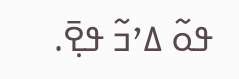ߟߋ߬ ߡߴߏ߬ ߟߐ߲߫.